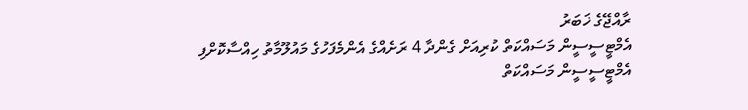ރާއްޖޭގެ ޚަބަރު
އެމްޓީސީސީން މަސައްކަތް ކުރިއަށް ގެންދާ 4 ރަށެއްގެ އެންމެފަހުގެ މައުލޫމާތު ހިއްސާކޮށްފި
އެމްޓީސީސީން މަސައްކަތް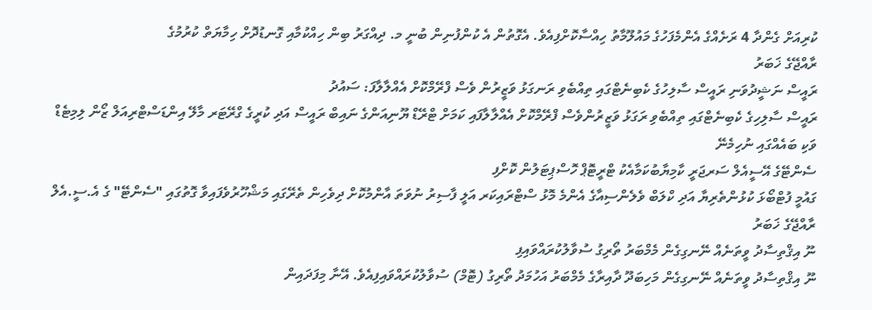ކުރިއަށް ގެންދާ 4 ރަށެއްގެ އެންމެފަހުގެ މައުލޫމާތު ހިއްސާކޮށްފިއެވެ. އެގޮތުން އެ ކުންފުނިން ބުނީ މ. ދިއްގަރު ބިން ހިއްކުމާއި ގޮނޑުދޮށް ހިމާޔަތް ކުރުމުގެ
ރާއްޖޭގެ ޚަބަރު
ރައީސް ނަޝީދުވަނި ރައީސް ސާލިހުގެ ކެބިނެޓްގައި ތިއްބެވި ރަނގަޅު ވަޒީރުން ވެސް ފްރޭމްކޮށް އެއްލާލާފަ: ސައުދު
ރައީސް ސާލިހިގެ ކެބިނެޓްގައި ތިއްބެވި ރަގަޅު ވަޒީރުންވެސް ފްރޭމްކޮށް އެއްލާލާފައި ކަމަށް ޓްރޭޑް ޔޫނިއަންގެ ނައިބް ރައީސް އަދި ކުރީގެ ގްރޭޓަރ މާލޭ އިންޑަސްޓްރިއަލް ޒޯން ލިމިޓެޑް
ވަކި ބައެއްގައި ނުހިމެނޭ
ސެންޓޭގެ އޭސީއެލް ސަރޖަރީ ކާމިޔާބުކަމާއެކު ޓްރީޓޮޕް ހޮސްޕިޓަލުން ކޮށްފި
ގައުމީ ފުޓްބޯޅަ ކުޅުންތެރިޔާ އަދި ކްލަބް ވެލެންސިއާގެ އެންމެ މޮޅު ސްޓްރައިކަރ އަލީ ފާސިރު ނުވަތަ އާންމުކޮށް ދިވެހިން ތެރޭގައި މަޝްހޫރުވެފައިވާ ގޮތުގައި "ސެންޓޭ" ގެ އެ.ސީ.އެލް
ރާއްޖޭގެ ޚަބަރު
ނޫ އިޤްތިސާދު ވީތަނެއް ނޭނގިގެން މެމްބަރު ތޯރިގު ސުވާލުކުރައްވައިފި
ނޫ އިޤްތިސާދު ވީތަނެއް ނޭނގިގެން މަހިބަދޫ ދާއިރާގެ މެމްބަރު އަހުމަދު ތޯރިގު (ޓޮމް) ސުވާލުކުރައްވައިފިއެވެ. އޭނާ މިފަދައިން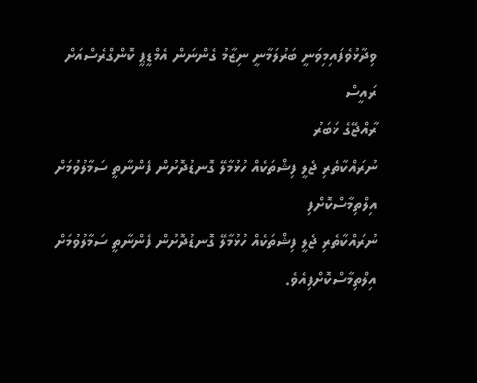ވިދާޅުވެފައިމިވަނީ ބަރުލަމާނީ ނިޒާމު ގެންނަން އެމްޑީޕީ ކޮންގްރެސްއަށް ރައީސް
ރާއްޖޭގެ ޚަބަރު
ނުރައްކާތެރި ޖެލީ ފިޝްތަކެއް ހުޅުމާލޭ ގޮނޑުދޮށުން ފެންނާތީ ސަމާލުވުމަށް އިލްތިމާސްކޮށްފި
ނުރައްކާތެރި ޖެލީ ފިޝްތަކެއް ހުޅުމާލޭ ގޮނޑުދޮށުން ފެންނާތީ ސަމާލުވުމަށް އިލްތިމާސްކޮށްފިއެވެ.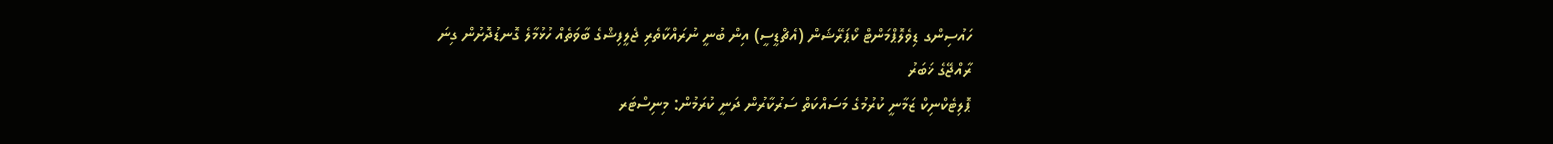ހައުސިންގ ޑިވެލޮޕްމަންޓް ކޯޕަރޭޝަން (އެޗްޑީސީ) އިން ބުނީ ނުރައްކާތެރި ޖެލީފިޝްގެ ބާވަތެއް ހުޅުމާލެ ގޮނޑުދޮށުން ގިނަ
ރާއްޖޭގެ ޚަބަރު
ޕޮލިޓެކްނިކް ޒަމާނީ ކުރުމުގެ މަސައްކަތް ސަރުކާރުން ދަނީ ކުރަމުން: މިނިސްޓަރ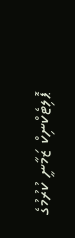ޕޮލިޓެކްނިކް ޒަމާނީ ކުރުމުގެ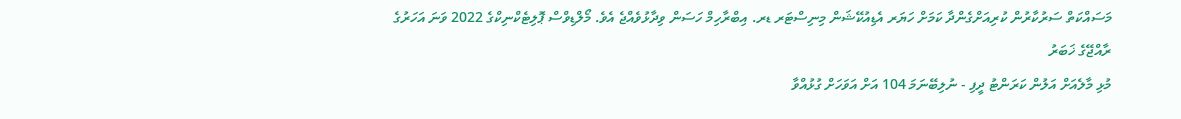މަސައްކަތް ސަރުކާރުން ކުރިއަށްގެންދާ ކަމަށް ހަޔަރ އެޑިއުކޭޝަން މިނިސްޓަރ ޑރ. އިބްރާހިމް ހަސަން ވިދާޅުވެއްޖެ އެވެ. މޯލްޑިވްސް ޕޮލިޓެކްނިކްގެ 2022 ވަނަ އަހަރުގެ
ރާއްޖޭގެ ޚަބަރު
މުޅި މާލެއަށް އަލުން ކަރަންޓު ދީފި - ނުލިބޭނަމަ 104 އަށް އަވަހަށް ގުޅުއްވާ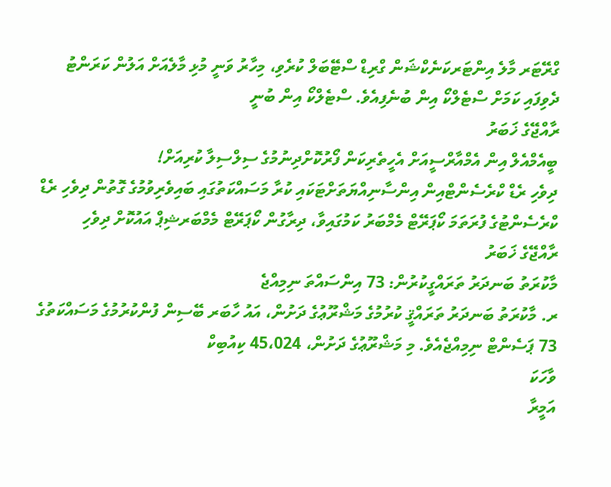ގްރޭޓަރ މާލެ އިންޓަރކަނެކްޝަން ގްރިޑް ސްޓޭބަލް ކުރެވި، މިހާރު ވަނީ މުޅި މާލެއަށް އަލުން ކަރަންޓު ދެވިފައި ކަމަށް ސްޓެލްކޯ އިން ބުނެފިއެވެ. ސްޓެލްކޯ އިން ބުނީ
ރާއްޖޭގެ ޚަބަރު
ބީއެމްއެލް އިން އެމްއާރްސީއަށް އެހީތެރިކަން ފޯރުކޮށްދިނުމުގެ ސިލްސިލާ ކުރިއަށް!
ދިވެހި ރެޑް ކްރެސެންޓްއިން އިންސާނިއްޔަތަށްޓަކައި ކުރާ މަސައްކަތުގައި ބައިވެރިވުމުގެ ގޮތުން ދިވެހި ރެޑް ކްރެސެންޓުގެ ފުރަތަމަ ކޯޕަރޭޓް މެމްބަރު ކަމުގައިވާ، ދިރާގުން ކޯޕަރޭޓް މެމްބަރޝިޕް އައުކޮށް ދިވެހި
ރާއްޖޭގެ ޚަބަރު
މާކުރަތު ބަނދަރު ތަރައްގީކުރުން: 73 އިންސައްތަ ނިމިއްޖެ
ރ. މާކުރަތު ބަނދަރު ތަރައްޤީ ކުރުމުގެ މަޝްރޫޢުގެ ދަށުން، އައު ހާބަރ ބޭސިން ފުންކުރުމުގެ މަސައްކަތުގެ 73 ޕަސެންޓް ނިމިއްޖެއެވެ. މި މަޝްރޫޢުގެ ދަށުން، 45،024 ކިއުބިކް
ވާހަކަ
އަމީރާ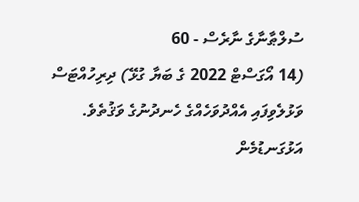ސުލްޠާނާގެ ނާރެސް - 60
(14 އޯގަސްޓް 2022 ގެ ބަޔާ ގުޅޭ) ދިރިހުއްޓަސް ވަޅުލެވިފައި އެއްދުވަހެއްގެ ހެނދުނުގެ ވަޤުތެވެ. އަޅުގަނޑުމެން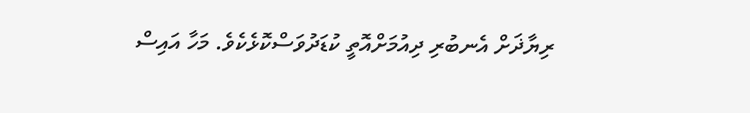ރިޔާޛަށް އެނބުރި ދިއުމަށްއޮތީ ކުޑަދުވަސްކޮޅެކެވެ. މަހާ އައިސް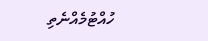ހުއްޓުމެއްނެތި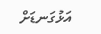އަޅުގަނޑަށް